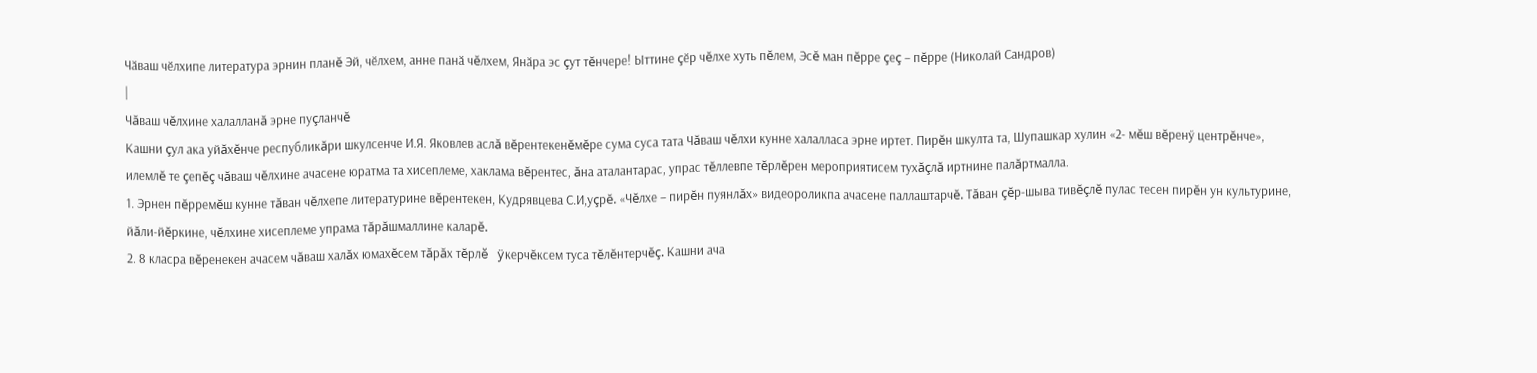Чӑваш чӗлхипе литература эрнин планĕ Эй, чӗлхем, анне панӑ чĕлхем, Янӑра эс çут тĕнчере! Ыттине çӗр чĕлхе хуть пĕлем, Эсĕ ман пĕрре çеç – пĕрре (Николай Сандров)
|
Чăваш чĕлхине халалланă эрне пуçланчĕ
Кашни çул ака уйăхĕнче республикăри шкулсенче И.Я. Яковлев аслă вĕрентекенĕмĕре сума суса тата Чăваш чĕлхи кунне халалласа эрне иртет. Пирĕн шкулта та, Шупашкар хулин «2- мĕш вĕренӳ центрĕнче», илемлĕ те çепĕç чăваш чĕлхине ачасене юратма та хисеплеме, хаклама вĕрентес, ăна аталантарас, упрас тĕллевпе тĕрлĕрен мероприятисем тухăçлă иртнине палăртмалла.
1. Эрнен пĕрремĕш кунне тăван чĕлхепе литературине вĕрентекен, Кудрявцева С.И,уçрĕ. «Чĕлхе – пирĕн пуянлăх» видеороликпа ачасене паллаштарчĕ. Тăван çĕр-шыва тивĕçлĕ пулас тесен пирĕн ун культурине, йăли-йĕркине, чĕлхине хисеплеме упрама тăрăшмаллине каларĕ.
2. 8 класра вĕренекен ачасем чăваш халăх юмахĕсем тăрăх тĕрлĕ ÿкерчĕксем туса тĕлĕнтерчĕç. Кашни ача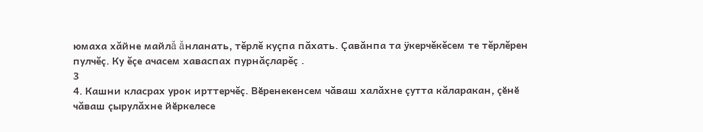юмаха хăйне майлă ăнланать, тĕрлĕ куçпа пăхать. Çавăнпа та ÿкерчĕкĕсем те тĕрлĕрен пулчĕç. Ку ĕçе ачасем хаваспах пурнăçларĕç .
3
4. Кашни класрах урок ирттерчĕç. Вӗренекенсем чăваш халăхне çутта кăларакан, çӗнӗ чăваш çырулăхне йӗркелесе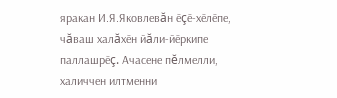яракан И.Я.Яковлевăн ӗçӗ-хӗлӗпе, чăваш халăхӗн йăли-йӗркипе паллашрӗç. Ачасене пĕлмелли, халиччен илтменни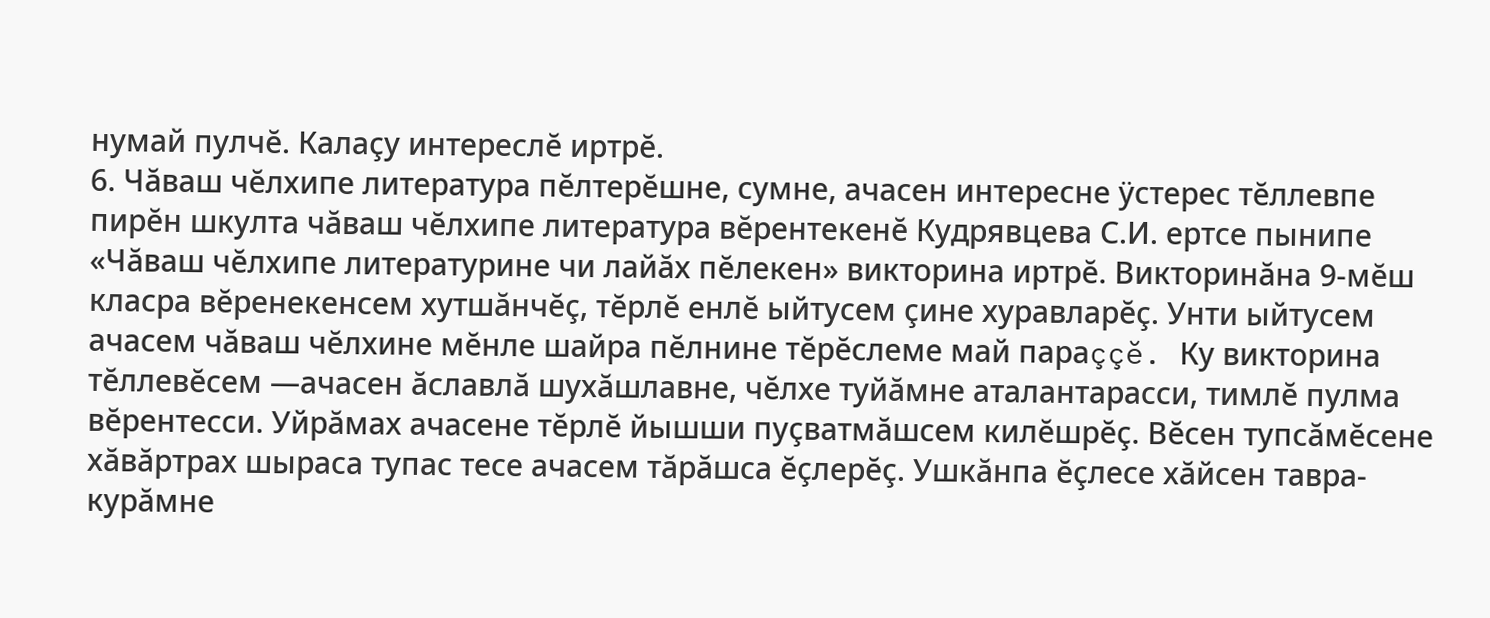нумай пулчĕ. Калаçу интереслĕ иртрĕ.
6. Чăваш чĕлхипе литература пĕлтерĕшне, сумне, ачасен интересне ÿстерес тĕллевпе пирĕн шкулта чăваш чĕлхипе литература вĕрентекенĕ Кудрявцева С.И. ертсе пынипе «Чăваш чĕлхипе литературине чи лайăх пĕлекен» викторина иртрĕ. Викторинăна 9-мĕш класра вĕренекенсем хутшăнчĕç, тĕрлĕ енлĕ ыйтусем çине хуравларĕç. Унти ыйтусем ачасем чăваш чĕлхине мĕнле шайра пĕлнине тĕрĕслеме май параççĕ. Ку викторина тĕллевĕсем —ачасен ăславлă шухăшлавне, чĕлхе туйăмне аталантарасси, тимлĕ пулма вĕрентесси. Уйрăмах ачасене тĕрлĕ йышши пуçватмăшсем килĕшрĕç. Вĕсен тупсăмĕсене хăвăртрах шыраса тупас тесе ачасем тăрăшса ĕçлерĕç. Ушкăнпа ĕçлесе хăйсен тавра-курăмне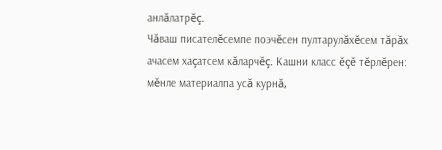анлăлатрĕç.
Чăваш писателĕсемпе поэчĕсен пултарулăхĕсем тăрăх ачасем хаçатсем кăларчĕç. Кашни класс ĕçĕ тĕрлĕрен: мĕнле материалпа усă курнă,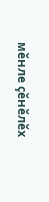мĕнле çĕнĕлĕх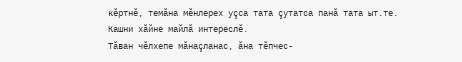кĕртнĕ, темăна мĕнлерех уçса тата çутатса панă тата ыт.те. Кашни хăйне майлă интереслĕ.
Тăван чĕлхепе мăнаçланас, ăна тĕпчес-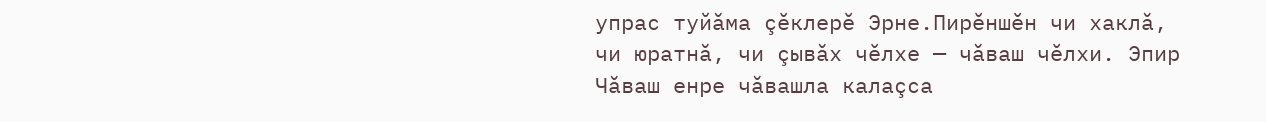упрас туйăма çĕклерĕ Эрне.Пирĕншĕн чи хаклă, чи юратнă, чи çывăх чĕлхе — чăваш чĕлхи. Эпир Чăваш енре чăвашла калаçса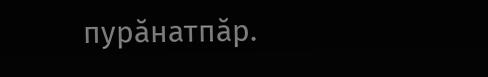пурăнатпăр.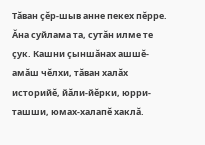Тăван çĕр-шыв анне пекех пĕрре. Ǎна суйлама та, сутăн илме те çук. Кашни çыншăнах ашшĕ-амăш чĕлхи, тăван халăх историйĕ, йăли-йĕрки, юрри-ташши, юмах-халапĕ хаклă.